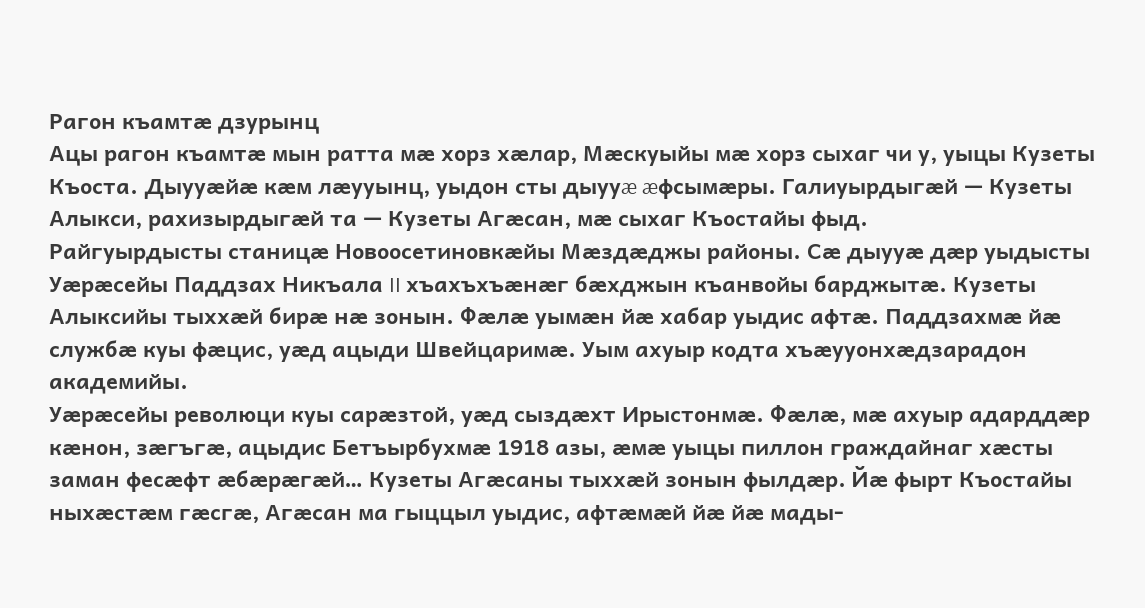Рагон къамтæ дзурынц
Ацы рагон къамтæ мын ратта мæ хорз хæлар, Мæскуыйы мæ хорз сыхаг чи у, уыцы Кузеты Къоста. Дыууæйæ кæм лæууынц, уыдон сты дыууæ æфсымæры. Галиуырдыгæй — Кузеты Алыкси, рахизырдыгæй та — Кузеты Агæсан, мæ сыхаг Къостайы фыд.
Райгуырдысты станицæ Новоосетиновкæйы Мæздæджы районы. Сæ дыууæ дæр уыдысты Уæрæсейы Паддзах Никъала II хъахъхъæнæг бæхджын къанвойы барджытæ. Кузеты Алыксийы тыххæй бирæ нæ зонын. Фæлæ уымæн йæ хабар уыдис афтæ. Паддзахмæ йæ службæ куы фæцис, уæд ацыди Швейцаримæ. Уым ахуыр кодта хъæууонхæдзарадон академийы.
Уæрæсейы революци куы сарæзтой, уæд сыздæхт Ирыстонмæ. Фæлæ, мæ ахуыр адарддæр кæнон, зæгъгæ, ацыдис Бетъырбухмæ 1918 азы, æмæ уыцы пиллон граждайнаг хæсты заман фесæфт æбæрæгæй… Кузеты Агæсаны тыххæй зонын фылдæр. Йæ фырт Къостайы ныхæстæм гæсгæ, Агæсан ма гыццыл уыдис, афтæмæй йæ йæ мады-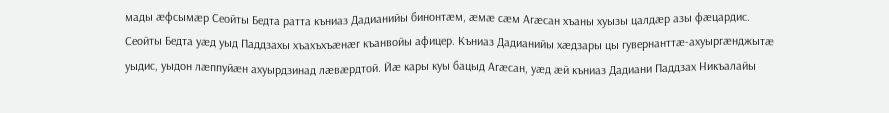мады æфсымæр Сеойты Бедта ратта къниаз Дадианийы бинонтæм, æмæ сæм Агæсан хъаны хуызы цалдæр азы фæцардис.
Сеойты Бедта уæд уыд Паддзахы хъахъхъæнæг къанвойы афицер. Къниаз Дадианийы хæдзары цы гувернанттæ-ахуыргæнджытæ уыдис, уыдон лæппуйæн ахуырдзинад лæвæрдтой. Йæ кары куы бацыд Агæсан, уæд æй къниаз Дадиани Паддзах Никъалайы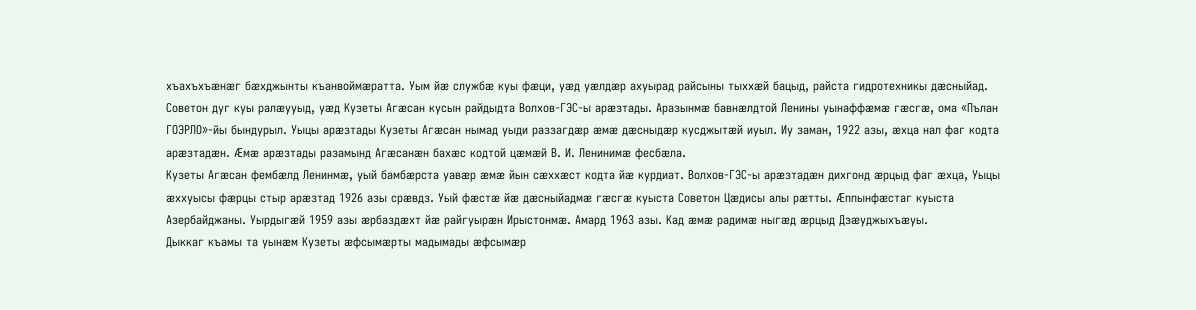хъахъхъæнæг бæхджынты къанвоймæратта. Уым йæ службæ куы фæци, уæд уæлдæр ахуырад райсыны тыххæй бацыд, райста гидротехникы дæсныйад.
Советон дуг куы ралæууыд, уæд Кузеты Агæсан кусын райдыдта Волхов-ГЭС-ы арæзтады. Аразынмæ бавнæлдтой Ленины уынаффæмæ гæсгæ, ома «Пълан ГОЭРЛО»-йы бындурыл. Уыцы арæзтады Кузеты Агæсан нымад уыди раззагдæр æмæ дæсныдæр кусджытæй иуыл. Иу заман, 1922 азы, æхца нал фаг кодта арæзтадæн. Æмæ арæзтады разамынд Агæсанæн бахæс кодтой цæмæй В. И. Ленинимæ фесбæла.
Кузеты Агæсан фембæлд Ленинмæ, уый бамбæрста уавæр æмæ йын сæххæст кодта йæ курдиат. Волхов-ГЭС-ы арæзтадæн дихгонд æрцыд фаг æхца, Уыцы æххуысы фæрцы стыр арæзтад 1926 азы срæвдз. Уый фæстæ йæ дæсныйадмæ гæсгæ куыста Советон Цæдисы алы рæтты. Æппынфæстаг куыста Азербайджаны. Уырдыгæй 1959 азы æрбаздæхт йæ райгуырæн Ирыстонмæ. Амард 1963 азы. Кад æмæ радимæ ныгæд æрцыд Дзæуджыхъæуы.
Дыккаг къамы та уынæм Кузеты æфсымæрты мадымады æфсымæр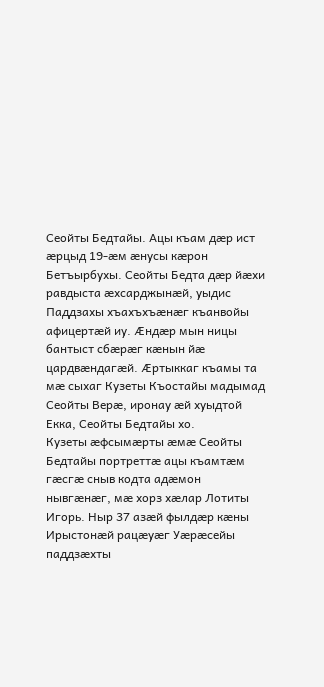Сеойты Бедтайы. Ацы къам дæр ист æрцыд 19-æм æнусы кæрон Бетъырбухы. Сеойты Бедта дæр йæхи равдыста æхсарджынæй, уыдис Паддзахы хъахъхъæнæг къанвойы афицертæй иу. Æндæр мын ницы бантыст сбæрæг кæнын йæ цардвæндагæй. Æртыккаг къамы та мæ сыхаг Кузеты Къостайы мадымад Сеойты Верæ, иронау æй хуыдтой Екка, Сеойты Бедтайы хо.
Кузеты æфсымæрты æмæ Сеойты Бедтайы портреттæ ацы къамтæм гæсгæ сныв кодта адæмон нывгæнæг, мæ хорз хæлар Лотиты Игорь. Ныр 37 азæй фылдæр кæны Ирыстонæй рацæуæг Уæрæсейы паддзæхты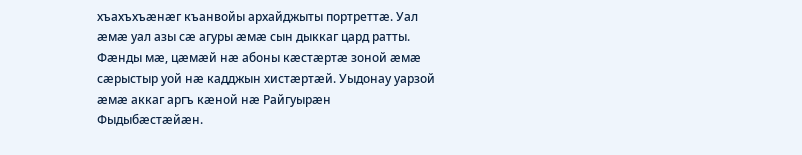хъахъхъæнæг къанвойы архайджыты портреттæ. Уал æмæ уал азы сæ агуры æмæ сын дыккаг цард ратты. Фæнды мæ, цæмæй нæ абоны кæстæртæ зоной æмæ сæрыстыр уой нæ кадджын хистæртæй. Уыдонау уарзой æмæ аккаг аргъ кæной нæ Райгуырæн Фыдыбæстæйæн.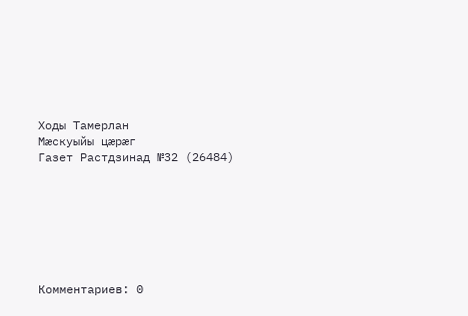Ходы Тамерлан
Мæскуыйы цæрæг
Газет Растдзинад №32 (26484)







Комментариев: 0